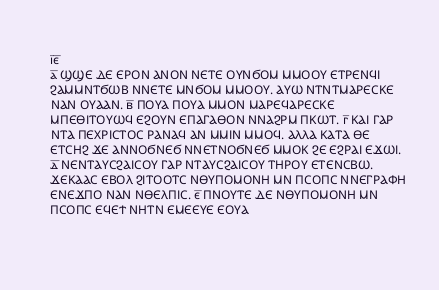ⲓ̅ⲉ̅
ⲁ̅ ϢϢⲈ ⲆⲈ ⲈⲢⲞⲚ ⲀⲚⲞⲚ ⲚⲈⲦⲈ ⲞⲨⲚϬⲞⲘ ⲘⲘⲞⲞⲨ ⲈⲦⲢⲈⲚϤⲒ ϨⲀⲘⲘⲚⲦϬⲰⲂ ⲚⲚⲈⲦⲈ ⲘⲚϬⲞⲘ ⲘⲘⲞⲞⲨ. ⲀⲨⲰ ⲚⲦⲚⲦⲘⲀⲢⲈⲤⲔⲈ ⲚⲀⲚ ⲞⲨⲀⲀⲚ. ⲃ̅ ⲠⲞⲨⲀ ⲠⲞⲨⲀ ⲘⲘⲞⲚ ⲘⲀⲢⲈϤⲀⲢⲈⲤⲔⲈ ⲘⲠⲈⲐⲒⲦⲞⲨⲰϤ ⲈϨⲞⲨⲚ ⲈⲠⲀⲄⲀⲐⲞⲚ ⲚⲚⲀϨⲢⲘ ⲠⲔⲰⲦ. ⲅ̅ ⲔⲀⲒ ⲄⲀⲢ ⲚⲦⲀ ⲠⲈⲬⲢⲒⲤⲦⲞⲤ ⲢⲀⲚⲀϤ ⲀⲚ ⲘⲘⲒⲚ ⲘⲘⲞϤ. ⲀⲖⲖⲀ ⲔⲀⲦⲀ ⲐⲈ ⲈⲦⲤⲎϨ ϪⲈ ⲀⲚⲚⲞϬⲚⲈϬ ⲚⲚⲈⲦⲚⲞϬⲚⲈϬ ⲘⲘⲞⲔ ϨⲈ ⲈϨⲢⲀⲒ ⲈϪⲰⲒ. ⲇ̅ ⲚⲈⲚⲦⲀⲨⲤϨⲀⲒⲤⲞⲨ ⲄⲀⲢ ⲚⲦⲀⲨⲤϨⲀⲒⲤⲞⲨ ⲦⲎⲢⲞⲨ ⲈⲦⲈⲚⲤⲂⲰ. ϪⲈⲔⲀⲀⲤ ⲈⲂⲞⲖ ϨⲒⲦⲞⲞⲦⲤ ⲚⲐⲨⲠⲞⲘⲞⲚⲎ ⲘⲚ ⲠⲤⲞⲠⲤ ⲚⲚⲈⲄⲢⲀⲪⲎ ⲈⲚⲈϪⲠⲞ ⲚⲀⲚ ⲚⲐⲈⲖⲠⲒⲤ. ⲉ̅ ⲠⲚⲞⲨⲦⲈ ⲆⲈ ⲚⲐⲨⲠⲞⲘⲞⲚⲎ ⲘⲚ ⲠⲤⲞⲠⲤ ⲈϤⲈϮ ⲚⲎⲦⲚ ⲈⲘⲈⲈⲨⲈ ⲈⲞⲨⲀ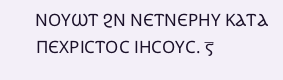ⲚⲞⲨⲰⲦ ϨⲚ ⲚⲈⲦⲚⲈⲢⲎⲨ ⲔⲀⲦⲀ ⲠⲈⲬⲢⲒⲤⲦⲞⲤ ⲒⲎⲤⲞⲨⲤ. ⲋ̅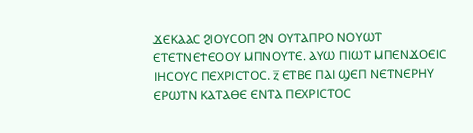ϪⲈⲔⲀⲀⲤ ϨⲒⲞⲨⲤⲞⲠ ϨⲚ ⲞⲨⲦⲀⲠⲢⲞ ⲚⲞⲨⲰⲦ ⲈⲦⲈⲦⲚⲈϮⲈⲞⲞⲨ ⲘⲠⲚⲞⲨⲦⲈ. ⲀⲨⲰ ⲠⲒⲰⲦ ⲘⲠⲈⲚϪⲞⲈⲒⲤ ⲒⲎⲤⲞⲨⲤ ⲠⲈⲬⲢⲒⲤⲦⲞⲤ. ⲍ̅ ⲈⲦⲂⲈ ⲠⲀⲒ ϢⲈⲠ ⲚⲈⲦⲚⲈⲢⲎⲨ ⲈⲢⲰⲦⲚ ⲔⲀⲦⲀⲐⲈ ⲈⲚⲦⲀ ⲠⲈⲬⲢⲒⲤⲦⲞⲤ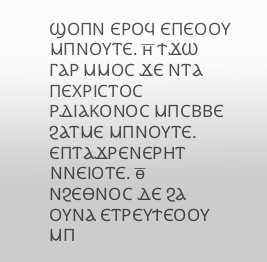ϢⲞⲠⲚ ⲈⲢⲞϤ ⲈⲠⲈⲞⲞⲨ ⲘⲠⲚⲞⲨⲦⲈ. ⲏ̅ ϮϪⲰ ⲄⲀⲢ ⲘⲘⲞⲤ ϪⲈ ⲚⲦⲀ ⲠⲈⲬⲢⲒⲤⲦⲞⲤ ⲢⲆⲒⲀⲔⲞⲚⲞⲤ ⲘⲠⲤⲂⲂⲈ ϨⲀⲦⲘⲈ ⲘⲠⲚⲞⲨⲦⲈ. ⲈⲠⲦⲀϪⲢⲈⲚⲈⲢⲎⲦ ⲚⲚⲈⲒⲞⲦⲈ. ⲑ̅ ⲚϨⲈⲐⲚⲞⲤ ⲆⲈ ϨⲀ ⲞⲨⲚⲀ ⲈⲦⲢⲈⲨϮⲈⲞⲞⲨ ⲘⲠ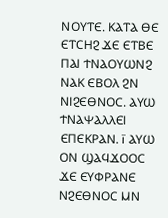ⲚⲞⲨⲦⲈ. ⲔⲀⲦⲀ ⲐⲈ ⲈⲦⲤⲎϨ ϪⲈ ⲈⲦⲂⲈ ⲠⲀⲒ ϮⲚⲀⲞⲨⲰⲚϨ ⲚⲀⲔ ⲈⲂⲞⲖ ϨⲚ ⲚⲒϨⲈⲐⲚⲞⲤ. ⲀⲨⲰ ϮⲚⲀⲮⲀⲖⲖⲈⲒ ⲈⲠⲈⲔⲢⲀⲚ. ⲓ̅ ⲀⲨⲰ ⲞⲚ ϢⲀϤϪⲞⲞⲤ ϪⲈ ⲈⲨⲪⲢⲀⲚⲈ ⲚϨⲈⲐⲚⲞⲤ ⲘⲚ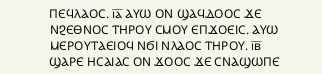ⲠⲈϤⲖⲀⲞⲤ. ⲓ̅ⲁ̅ ⲀⲨⲰ ⲞⲚ ϢⲀϤⲆⲞⲞⲤ ϪⲈ ⲚϨⲈⲐⲚⲞⲤ ⲦⲎⲢⲞⲨ ⲤⲘⲞⲨ ⲈⲠϪⲞⲈⲒⲤ. ⲀⲨⲰ ⲘⲈⲢⲞⲨⲦⲀⲈⲒⲞϤ ⲚϬⲒ ⲚⲖⲀⲞⲤ ⲦⲎⲢⲞⲨ. ⲓ̅ⲃ̅ ϢⲀⲢⲈ ⲎⲤⲀⲒⲀⲤ ⲞⲚ ϪⲞⲞⲤ ϪⲈ ⲤⲚⲀϢⲰⲠⲈ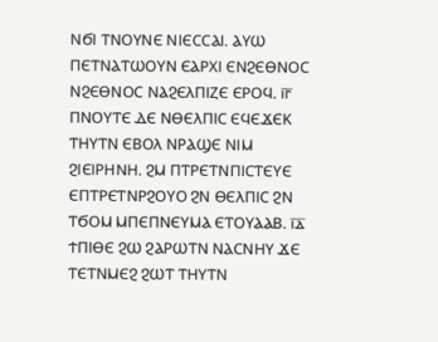ⲚϬⲒ ⲦⲚⲞⲨⲚⲈ ⲚⲒⲈⲤⲤⲀⲒ. ⲀⲨⲰ ⲠⲈⲦⲚⲀⲦⲰⲞⲨⲚ ⲈⲀⲢⲬⲒ ⲈⲚϨⲈⲐⲚⲞⲤ ⲚϨⲈⲐⲚⲞⲤ ⲚⲀϨⲈⲖⲠⲒⲌⲈ ⲈⲢⲞϤ. ⲓ̅ⲅ̅ ⲠⲚⲞⲨⲦⲈ ⲆⲈ ⲚⲐⲈⲖⲠⲒⲤ ⲈϤⲈϪⲈⲔ ⲦⲎⲨⲦⲚ ⲈⲂⲞⲖ ⲚⲢⲀϢⲈ ⲚⲒⲘ ϨⲒⲈⲒⲢⲎⲚⲎ. ϨⲘ ⲠⲦⲢⲈⲦⲚⲠⲒⲤⲦⲈⲨⲈ ⲈⲠⲦⲢⲈⲦⲚⲢϨⲞⲨⲞ ϨⲚ ⲐⲈⲖⲠⲒⲤ ϨⲚ ⲦϬⲞⲘ ⲘⲠⲈⲠⲚⲈⲨⲘⲀ ⲈⲦⲞⲨⲀⲀⲂ. ⲓ̅ⲇ̅ ϮⲠⲒⲐⲈ ϨⲰ ϨⲀⲢⲰⲦⲚ ⲚⲀⲤⲚⲎⲨ ϪⲈ ⲦⲈⲦⲚⲘⲈϨ ϨⲰⲦ ⲦⲎⲨⲦⲚ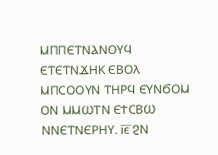ⲘⲠⲠⲈⲦⲚⲀⲚⲞⲨϤ ⲈⲦⲈⲦⲚϪⲎⲔ ⲈⲂⲞⲖ ⲘⲠⲤⲞⲞⲨⲚ ⲦⲎⲢϤ ⲈⲨⲚϬⲞⲘ ⲞⲚ ⲘⲘⲰⲦⲚ ⲈϮⲤⲂⲰ ⲚⲚⲈⲦⲚⲈⲢⲎⲨ. ⲓ̅ⲉ̅ ϨⲚ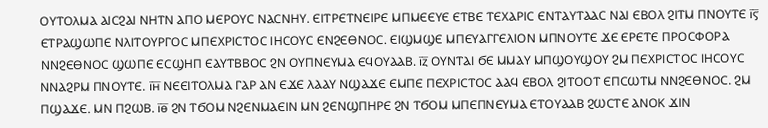ⲞⲨⲦⲞⲖⲘⲀ ⲀⲒⲤϨⲀⲒ ⲚⲎⲦⲚ ⲀⲠⲞ ⲘⲈⲢⲞⲨⲤ ⲚⲀⲤⲚⲎⲨ. ⲈⲒⲦⲢⲈⲦⲚⲈⲒⲢⲈ ⲘⲠⲘⲈⲈⲨⲈ ⲈⲦⲂⲈ ⲦⲈⲬⲀⲢⲒⲤ ⲈⲚⲦⲀⲨⲦⲀⲀⲤ ⲚⲀⲒ ⲈⲂⲞⲖ ϨⲒⲦⲘ ⲠⲚⲞⲨⲦⲈ ⲓ̅ⲋ̅ ⲈⲦⲢⲀϢⲰⲠⲈ ⲚⲖⲒⲦⲞⲨⲢⲄⲞⲤ ⲘⲠⲈⲬⲢⲒⲤⲦⲞⲤ ⲒⲎⲤⲞⲨⲤ ⲈⲚϨⲈⲐⲚⲞⲤ. ⲈⲒϢⲘϢⲈ ⲘⲠⲈⲨⲀⲄⲄⲈⲖⲒⲞⲚ ⲘⲠⲚⲞⲨⲦⲈ ϪⲈ ⲈⲢⲈⲦⲈ ⲠⲢⲞⲤⲪⲞⲢⲀ ⲚⲚϨⲈⲐⲚⲞⲤ ϢⲰⲠⲈ ⲈⲤϢⲎⲠ ⲈⲀⲨⲦⲂⲂⲞⲤ ϨⲚ ⲞⲨⲠⲚⲈⲨⲘⲀ ⲈϤⲞⲨⲀⲀⲂ. ⲓ̅ⲍ̅ ⲞⲨⲚⲦⲀⲒ ϬⲈ ⲘⲘⲀⲨ ⲘⲠϢⲞⲨϢⲞⲨ ϨⲘ ⲠⲈⲬⲢⲒⲤⲦⲞⲤ ⲒⲎⲤⲞⲨⲤ ⲚⲚⲀϨⲢⲘ ⲠⲚⲞⲨⲦⲈ. ⲓ̅ⲏ̅ ⲚⲈⲈⲒⲦⲞⲖⲘⲀ ⲄⲀⲢ ⲀⲚ ⲈϪⲈ ⲖⲀⲀⲨ ⲚϢⲀϪⲈ ⲈⲘⲠⲈ ⲠⲈⲬⲢⲒⲤⲦⲞⲤ ⲀⲀϤ ⲈⲂⲞⲖ ϨⲒⲦⲞⲞⲦ ⲈⲠⲤⲰⲦⲘ ⲚⲚϨⲈⲐⲚⲞⲤ. ϨⲘ ⲠϢⲀϪⲈ. ⲘⲚ ⲠϨⲰⲂ. ⲓ̅ⲑ̅ ϨⲚ ⲦϬⲞⲘ ⲚϨⲈⲚⲘⲀⲈⲒⲚ ⲘⲚ ϨⲈⲚϢⲠⲎⲢⲈ ϨⲚ ⲦϬⲞⲘ ⲘⲠⲈⲠⲚⲈⲨⲘⲀ ⲈⲦⲞⲨⲀⲀⲂ ϨⲰⲤⲦⲈ ⲀⲚⲞⲔ ϪⲒⲚ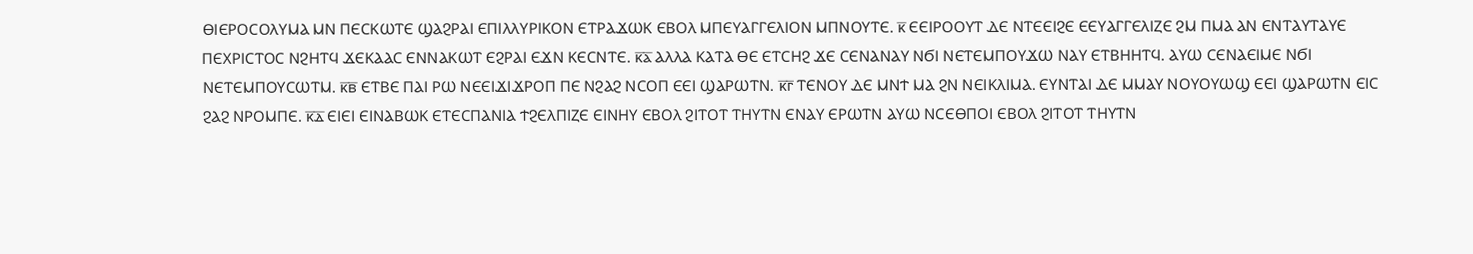ⲐⲒⲈⲢⲞⲤⲞⲖⲨⲘⲀ ⲘⲚ ⲠⲈⲤⲔⲰⲦⲈ ϢⲀϨⲢⲀⲒ ⲈⲠⲒⲖⲖⲨⲢⲒⲔⲞⲚ ⲈⲦⲢⲀϪⲰⲔ ⲈⲂⲞⲖ ⲘⲠⲈⲨⲀⲄⲄⲈⲖⲒⲞⲚ ⲘⲠⲚⲞⲨⲦⲈ. ⲕ̅ ⲈⲈⲒⲢⲞⲞⲨⲦ ⲆⲈ ⲚⲦⲈⲈⲒϨⲈ ⲈⲈⲨⲀⲄⲄⲈⲖⲒⲌⲈ ϨⲘ ⲠⲘⲀ ⲀⲚ ⲈⲚⲦⲀⲨⲦⲀⲨⲈ ⲠⲈⲬⲢⲒⲤⲦⲞⲤ ⲚϨⲎⲦϤ ϪⲈⲔⲀⲀⲤ ⲈⲚⲚⲀⲔⲰⲦ ⲈϨⲢⲀⲒ ⲈϪⲚ ⲔⲈⲤⲚⲦⲈ. ⲕ̅ⲁ̅ ⲀⲖⲖⲀ ⲔⲀⲦⲀ ⲐⲈ ⲈⲦⲤⲎϨ ϪⲈ ⲤⲈⲚⲀⲚⲀⲨ ⲚϬⲒ ⲚⲈⲦⲈⲘⲠⲞⲨϪⲰ ⲚⲀⲨ ⲈⲦⲂⲎⲎⲦϤ. ⲀⲨⲰ ⲤⲈⲚⲀⲈⲒⲘⲈ ⲚϬⲒ ⲚⲈⲦⲈⲘⲠⲞⲨⲤⲰⲦⲘ. ⲕ̅ⲃ̅ ⲈⲦⲂⲈ ⲠⲀⲒ ⲢⲰ ⲚⲈⲈⲒϪⲒϪⲢⲞⲠ ⲠⲈ ⲚϨⲀϨ ⲚⲤⲞⲠ ⲈⲈⲒ ϢⲀⲢⲰⲦⲚ. ⲕ̅ⲅ̅ ⲦⲈⲚⲞⲨ ⲆⲈ ⲘⲚϮ ⲘⲀ ϨⲚ ⲚⲈⲒⲔⲖⲒⲘⲀ. ⲈⲨⲚⲦⲀⲒ ⲆⲈ ⲘⲘⲀⲨ ⲚⲞⲨⲞⲨⲰϢ ⲈⲈⲒ ϢⲀⲢⲰⲦⲚ ⲈⲒⲤ ϨⲀϨ ⲚⲢⲞⲘⲠⲈ. ⲕ̅ⲇ̅ ⲈⲒⲈⲒ ⲈⲒⲚⲀⲂⲰⲔ ⲈⲦⲈⲤⲠⲀⲚⲒⲀ ϮϨⲈⲖⲠⲒⲌⲈ ⲈⲒⲚⲎⲨ ⲈⲂⲞⲖ ϨⲒⲦⲞⲦ ⲦⲎⲨⲦⲚ ⲈⲚⲀⲨ ⲈⲢⲰⲦⲚ ⲀⲨⲰ ⲚⲤⲈⲐⲠⲞⲒ ⲈⲂⲞⲖ ϨⲒⲦⲞⲦ ⲦⲎⲨⲦⲚ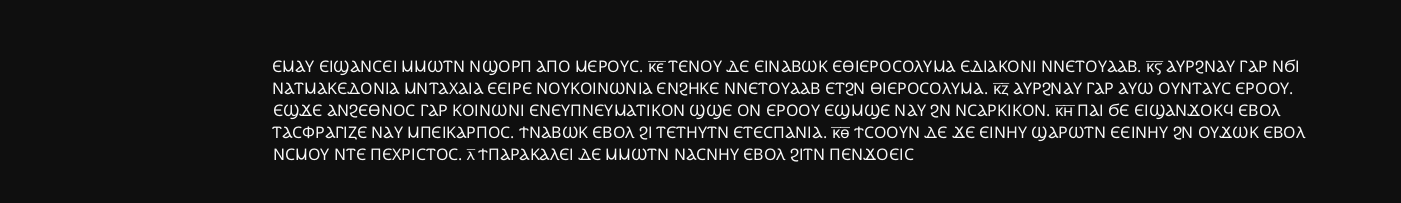ⲈⲘⲀⲨ ⲈⲒϢⲀⲚⲤⲈⲒ ⲘⲘⲰⲦⲚ ⲚϢⲞⲢⲠ ⲀⲠⲞ ⲘⲈⲢⲞⲨⲤ. ⲕ̅ⲉ̅ ⲦⲈⲚⲞⲨ ⲆⲈ ⲈⲒⲚⲀⲂⲰⲔ ⲈⲐⲒⲈⲢⲞⲤⲞⲖⲨⲘⲀ ⲈⲆⲒⲀⲔⲞⲚⲒ ⲚⲚⲈⲦⲞⲨⲀⲀⲂ. ⲕ̅ⲋ̅ ⲀⲨⲢϨⲚⲀⲨ ⲄⲀⲢ ⲚϬⲒ ⲚⲀⲦⲘⲀⲔⲈⲆⲞⲚⲒⲀ ⲘⲚⲦⲀⲬⲀⲒⲀ ⲈⲈⲒⲢⲈ ⲚⲞⲨⲔⲞⲒⲚⲰⲚⲒⲀ ⲈⲚϨⲎⲔⲈ ⲚⲚⲈⲦⲞⲨⲀⲀⲂ ⲈⲦϨⲚ ⲐⲒⲈⲢⲞⲤⲞⲖⲨⲘⲀ. ⲕ̅ⲍ̅ ⲀⲨⲢϨⲚⲀⲨ ⲄⲀⲢ ⲀⲨⲰ ⲞⲨⲚⲦⲀⲨⲤ ⲈⲢⲞⲞⲨ. ⲈϢϪⲈ ⲀⲚϨⲈⲐⲚⲞⲤ ⲄⲀⲢ ⲔⲞⲒⲚⲰⲚⲒ ⲈⲚⲈⲨⲠⲚⲈⲨⲘⲀⲦⲒⲔⲞⲚ ϢϢⲈ ⲞⲚ ⲈⲢⲞⲞⲨ ⲈϢⲘϢⲈ ⲚⲀⲨ ϨⲚ ⲚⲤⲀⲢⲔⲒⲔⲞⲚ. ⲕ̅ⲏ̅ ⲠⲀⲒ ϬⲈ ⲈⲒϢⲀⲚϪⲞⲔϤ ⲈⲂⲞⲖ ⲦⲀⲤⲪⲢⲀⲄⲒⲌⲈ ⲚⲀⲨ ⲘⲠⲈⲒⲔⲀⲢⲠⲞⲤ. ϮⲚⲀⲂⲰⲔ ⲈⲂⲞⲖ ϨⲒ ⲦⲈⲦⲎⲨⲦⲚ ⲈⲦⲈⲤⲠⲀⲚⲒⲀ. ⲕ̅ⲑ̅ ϮⲤⲞⲞⲨⲚ ⲆⲈ ϪⲈ ⲈⲒⲚⲎⲨ ϢⲀⲢⲰⲦⲚ ⲈⲈⲒⲚⲎⲨ ϨⲚ ⲞⲨϪⲰⲔ ⲈⲂⲞⲖ ⲚⲤⲘⲞⲨ ⲚⲦⲈ ⲠⲈⲬⲢⲒⲤⲦⲞⲤ. ⲗ̅ ϮⲠⲀⲢⲀⲔⲀⲖⲈⲒ ⲆⲈ ⲘⲘⲰⲦⲚ ⲚⲀⲤⲚⲎⲨ ⲈⲂⲞⲖ ϨⲒⲦⲚ ⲠⲈⲚϪⲞⲈⲒⲤ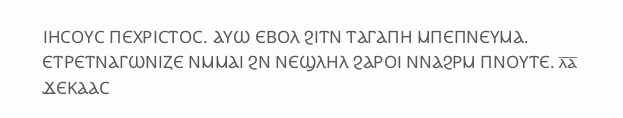ⲒⲎⲤⲞⲨⲤ ⲠⲈⲬⲢⲒⲤⲦⲞⲤ. ⲀⲨⲰ ⲈⲂⲞⲖ ϨⲒⲦⲚ ⲦⲀⲄⲀⲠⲎ ⲘⲠⲈⲠⲚⲈⲨⲘⲀ. ⲈⲦⲢⲈⲦⲚⲀⲄⲰⲚⲒⲌⲈ ⲚⲘⲘⲀⲒ ϨⲚ ⲚⲈϢⲖⲎⲖ ϨⲀⲢⲞⲒ ⲚⲚⲀϨⲢⲘ ⲠⲚⲞⲨⲦⲈ. ⲗ̅ⲁ̅ ϪⲈⲔⲀⲀⲤ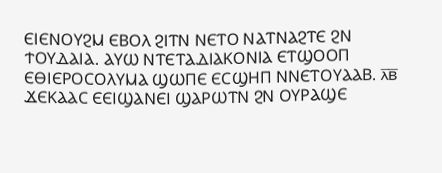ⲈⲒⲈⲚⲞⲨϨⲘ ⲈⲂⲞⲖ ϨⲒⲦⲚ ⲚⲈⲦⲞ ⲚⲀⲦⲚⲀϨⲦⲈ ϨⲚ ϮⲞⲨⲆⲀⲒⲀ. ⲀⲨⲰ ⲚⲦⲈⲦⲀⲆⲒⲀⲔⲞⲚⲒⲀ ⲈⲦϢⲞⲞⲠ ⲈⲐⲒⲈⲢⲞⲤⲞⲖⲨⲘⲀ ϢⲰⲠⲈ ⲈⲤϢⲎⲠ ⲚⲚⲈⲦⲞⲨⲀⲀⲂ. ⲗ̅ⲃ̅ ϪⲈⲔⲀⲀⲤ ⲈⲈⲒϢⲀⲚⲈⲒ ϢⲀⲢⲰⲦⲚ ϨⲚ ⲞⲨⲢⲀϢⲈ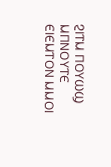ϨⲒⲦⲘ ⲠⲞⲨⲰϢ ⲘⲠⲚⲞⲨⲦⲈ ⲈⲒⲈⲘⲦⲞⲚ ⲘⲘⲞⲒ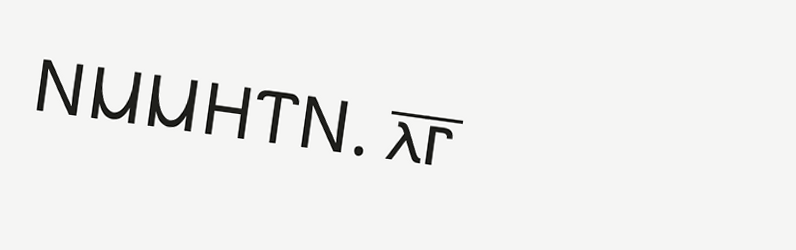ⲚⲘⲘⲎⲦⲚ. ⲗ̅ⲅ̅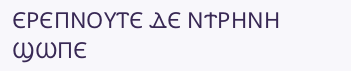ⲈⲢⲈⲠⲚⲞⲨⲦⲈ ⲆⲈ ⲚϮⲢⲎⲚⲎ ϢⲰⲠⲈ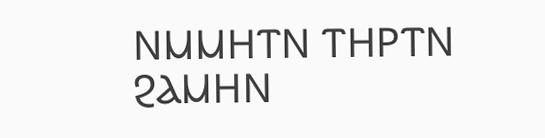ⲚⲘⲘⲎⲦⲚ ⲦⲎⲢⲦⲚ ϨⲀⲘⲎⲚ